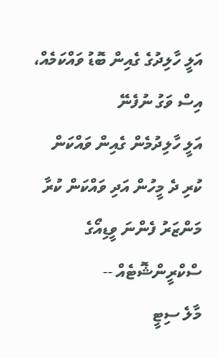އަލީ ހާލިދުގެ ގެއިން ބޮޑު ވައްކަމެއް، އިސް ވަގު ނުފެނޭ
އަލީ ހާލިދުމެން ގެއިން ވައްކަން ކުރި ދެ މީހުން އަދި ވައްކަން ކުރާ މަންޒަރު ފެންނަ ވީޑިއޯގެ ސްކްރީންޝޮޓެއް --
މާލެ ސިޓީ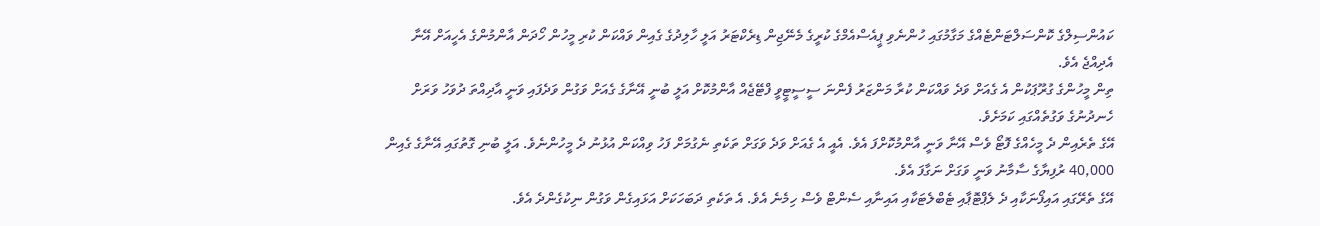ކައުންސިލްގެ ކޮންސަލްޓަންޓެއްގެ މަގާމުގައި ހުންނެވި ޕީއެސްއެމްގެ ކުރީގެ މެނޭޖިން ޑިރެކްޓަރު އަލީ ހާލިދުގެ ގެއިން ވައްކަން ކުރި މީހުން ހޯދަން އާންމުންގެ އެހީއަށް އޭނާ އެދިއްޖެ އެވެ.
ތިން މީހުންގެ ގުރޫޕަކުން އެ ގެއަށް ވަދެ ވައްކަން ކުރާ މަންޒަރު ފެންނަ ސީސީޓީވީ ފްޓޭޖެއް އާންމުކޮށް އަލީ ބުނީ އޭނާގެ ގެއަށް ވަގުން ވަދެފައި ވަނީ އާދިއްތަ ދުވަހު ވަރަށް ހެނދުނުގެ ވަގުތެއްގައި ކަމަށެވެ.
އޭގެ ތެރެއިން ދެ މީހެއްގެ ފޮޓޯ ވެސް އޭނާ ވަނީ އާންމުކޮށްފަ އެވެ. އެއީ އެ ގެއަށް ވަދެ ވަގަށް ތަކެތި ނެގުމަށް ފަހު ވިއްކަން އުޅުނު ދެ މީހުންނެވެ. އަލީ ބުނި ގޮތުގައި އޭނާގެ ގެއިން 40,000 ރުފިޔާގެ ސާމާނު ވަނީ ވަގަށް ނަގާފަ އެވެ.
އޭގެ ތެރޭގައި އައިފޯނަކާއި ދެ ލެޕްޓޮޕާއި ޓެބްލެޓަކާއި އައިނާއި ސެންޓް ވެސް ހިމެނެ އެވެ. އެ ތަކެތި ދަބަހަކަށް އަޅައިގެން ވަގުން ނިކުގެންދެ އެވެ.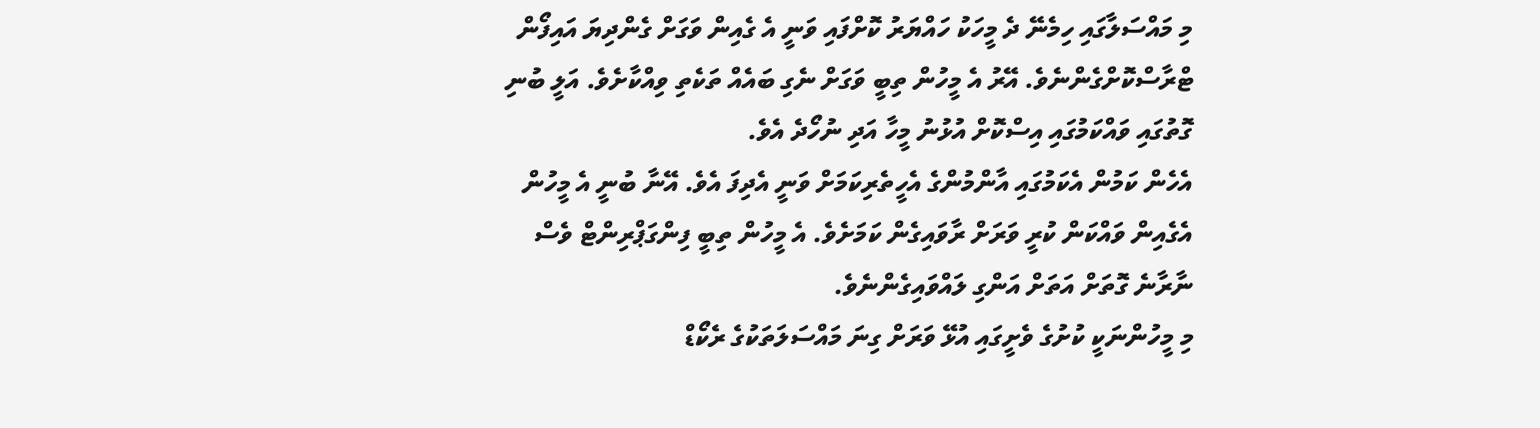މި މައްސަލާގައި ހިމެނޭ ދެ މީހަކު ހައްޔަރު ކޮށްފައި ވަނީ އެ ގެއިން ވަގަށް ގެންދިޔަ އައިފޯން ޓްރާސްކޮށްގެންނެވެ. އޭރު އެ މީހުން ތިބީ ވަގަށް ނެގި ބައެއް ތަކެތި ވިއްކާށެވެ. އަލީ ބުނި ގޮތުގައި ވައްކަމުގައި އިސްކޮށް އުޅުނު މީހާ އަދި ނުހޯދެ އެވެ.
އެހެން ކަމުން އެކަމުގައި އާންމުންގެ އެހީތެރިކަމަށް ވަނީ އެދިފަ އެވެ. އޭނާ ބުނީ އެ މީހުން އެގެއިން ވައްކަން ކުރީ ވަރަށް ރާވައިގެން ކަމަށެވެ. އެ މީހުން ތިބީ ފިންގަޕްރިންޓް ވެސް ނާރާނެ ގޮތަށް އަތަށް އަންގި ލައްވައިގެންނެވެ.
މި މީހުންނަކީ ކުށުގެ ވެށީގައި އުޅޭ ވަރަށް ގިނަ މައްސަލަތަކުގެ ރެކޯޑް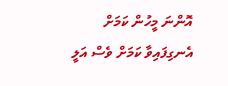އޮންނަ މީހުން ކަމަށް އެނގިފައިވާ ކަމަށް ވެސް އަލީ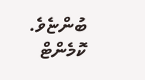ބުންޏެވެ.
ކޮމެންޓް